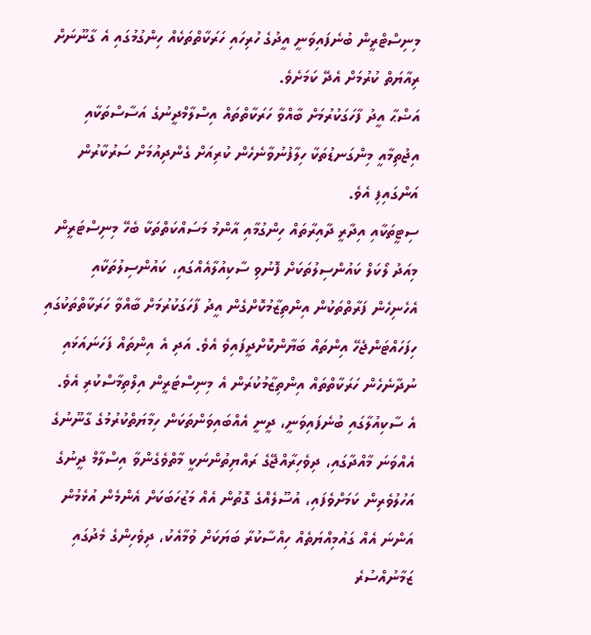މިނިސްޓްރީން ބުނެފައިވަނީ އީދުގެ ހުރިހައި ހަރަކާތްތަކެއް ހިންގުމުގައި އެ ގާނޫނަށް ރިއާޔަތް ކުރުމަށް އެދޭ ކަމަށެވެ.
އަޟްޙާ އީދު ފާހަގަކުރުމަށް ބާއްވާ ހަރަކާތްތައް އިސްލާމްދީނުގެ އަސާސްތަކާއި އިޖުތިމާއީ މިންގަނޑުތަކާ ހިލާފުނުވާނެހެން ކުރިއަށް ގެންދިއުމަށް ސަރުކާރުން އަންގައިފި އެވެ.
ސިޓީތަކާއި އިދާރީ ދާއިރާތައް ހިންގުމާއި އާންމު މަސައްކަތްތަކާ ބެހޭ މިނިސްޓަރީން މިއަދު ލޯކަލް ކައުންސިލުތަކަށް ފޮނުވި ސާކިއުލާއެއްގައި، ކައުންސިލުތަކާއި އެހެނިހެން ފަރާތްތަކުން އިންތިޒާމުކޮށްގެން އީދު ފާހަގަކުރުމަށް ބާއްވާ ހަރަކާތްތަކުގައި ހިފަހައްޓަންޖެހޭ އިންތައް ބަޔާންކޮށްދީފައިވެ އެވެ. އަދި އެ އިންތައް ފަހަނައަޅައި ނުދާނެހެން ހަރަކާތްތައް އިންތިޒާމުކުރަން އެ މިނިސްޓަރީން އިލްތިމާސްކުރި އެވެ.
އެ ސާކިއުލާގައި ބުނެފައިވަނީ، ދީނީ އެއްބައިވަންތަކަން ހިމާޔަތްކުރުމުގެ ގާނޫނުގެ އެއްވަނަ މާއްދާގައި، ދިވެހިރާއްޖޭގެ ރައްޔިތުންނަކީ މާތްވެގެންވާ އިސްލާމް ދީނުގެ އަހުލުވެރިން ކަމަށްވެފައި، އުސޫލެއްގެ ގޮތުން އެއް މަޒުހަބަކަށް އެންމެން އުޅެމުން އަންނަ އެއް ގައުމިއްޔަތެއް ހިއްސާކުރާ ބަޔަކަށް ވުމާއެކު، ދިވެހިންގެ މެދުގައި ޒަމާނުއްސުރެ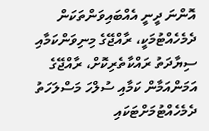އޮންނަ ދީނީ އެއްބައިވަންތަކަން ދެމެހެއްޓުމަކީ، ރާއްޖޭގެ މިނިވަންކަމާއި ސިޔާދަތު ރައްކާތެރިކޮށް، ރާއްޖޭގެ އަމަންއަމާން ކަމާއި ސުލްހަ މަސްލަހަތު ދެމެހެއްޓުމަށްޓަކައި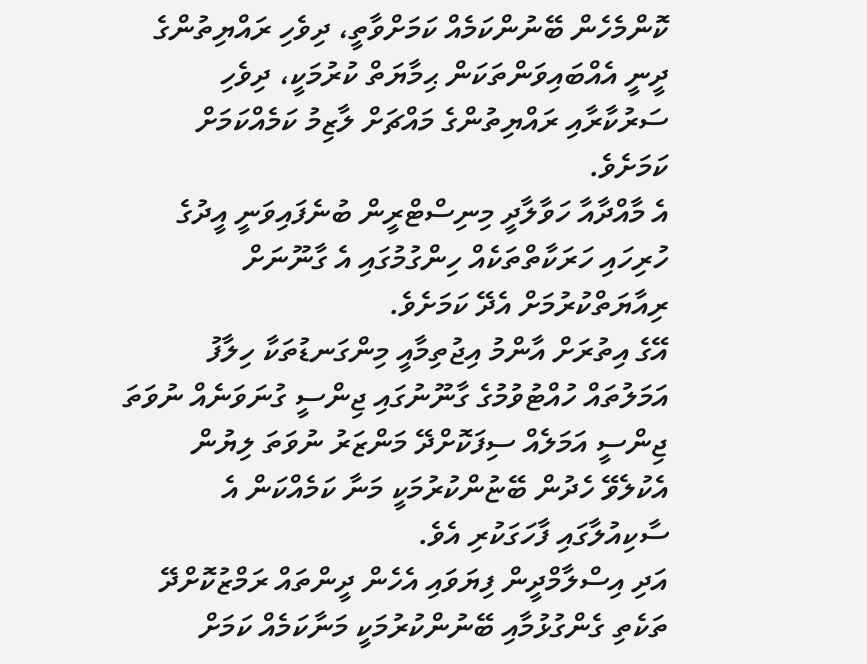ކޮންމެހެން ބޭނުންކަމެއް ކަމަށްވާތީ، ދިވެހި ރައްޔިތުންގެ ދީނީ އެއްބައިވަންތަކަން ޙިމާޔަތް ކުރުމަކީ، ދިވެހި ސަރުކާރާއި ރައްޔިތުންގެ މައްޗަށް ލާޒިމު ކަމެއްކަމަށް ކަމަށެވެ.
އެ މާއްދާއާ ހަވާލާދީ މިނިސްޓްރީން ބުނެފައިވަނީ އީދުގެ ހުރިހައި ހަރަކާތްތަކެއް ހިންގުމުގައި އެ ގާނޫނަށް ރިއާޔަތްކުރުމަށް އެދޭ ކަމަށެވެ.
އޭގެ އިތުރަށް އާންމު އިޖުތިމާއީ މިންގަނޑުތަކާ ހިލާފު އަމަލުތައް ހުއްޓުވުމުގެ ގާނޫނުގައި ޖިންސީ ގުނަވަނެއް ނުވަތަ ޖިންސީ އަމަލެއް ސިފަކޮށްދޭ މަންޒަރު ނުވަތަ ލިޔުން އެކުލެވޭ ހެދުން ބޭޏުންކުރުމަކީ މަނާ ކަމެއްކަން އެ ސާކިއުލާގައި ފާހަގަކުރި އެވެ.
އަދި އިސްލާމްދީން ފިޔަވައި އެހެން ދީންތައް ރަމްޒުކޮށްދޭ ތަކެތި ގެންގުޅުމާއި ބޭނުންކުރުމަކީ މަނާކަމެއް ކަމަށް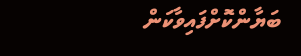ބަޔާންކޮށްފައިވާކަން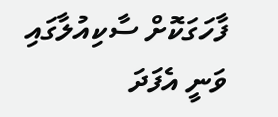ފާހަގަކޮށް ސާކިއުލާގައި ވަނީ އެފަދަ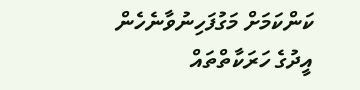ކަންކަމަށް މަގުފަހިނުވާނެހެން އީދުގެ ހަރަކާތްތައް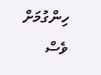ހިންގުމަށް ވެސް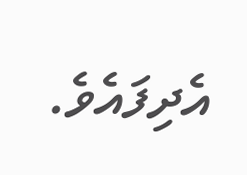އެދިފައެވެ.